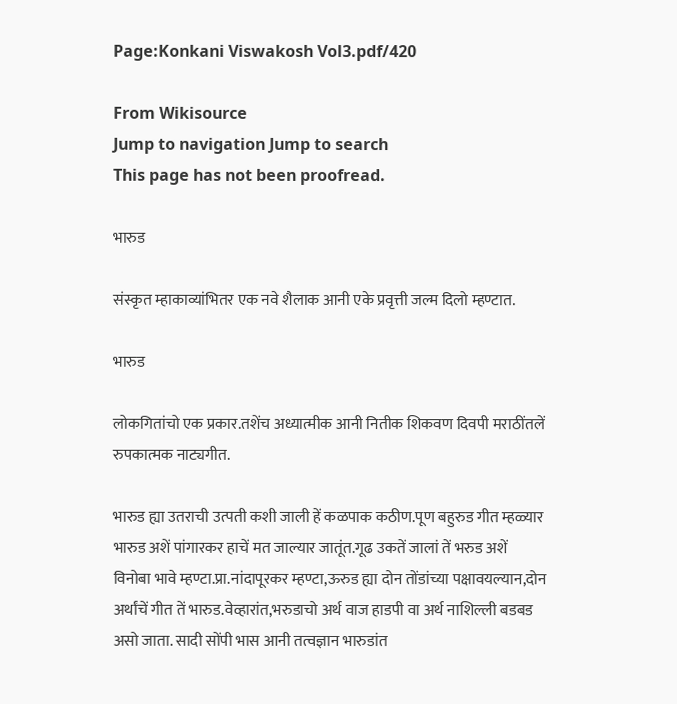Page:Konkani Viswakosh Vol3.pdf/420

From Wikisource
Jump to navigation Jump to search
This page has not been proofread.

भारुड

संस्कृत म्हाकाव्यांभितर एक नवे शैलाक आनी एके प्रवृत्ती जल्म दिलो म्हण्टात.

भारुड

लोकगितांचो एक प्रकार.तशेंच अध्यात्मीक आनी नितीक शिकवण दिवपी मराठींतलें रुपकात्मक नाट्यगीत.

भारुड ह्या उतराची उत्पती कशी जाली हें कळपाक कठीण.पूण बहुरुड गीत म्हळ्यार भारुड अशें पांगारकर हाचें मत जाल्यार जातूंत.गूढ उकतें जालां तें भरुड अशें विनोबा भावे म्हण्टा.प्रा.नांदापूरकर म्हण्टा,ऊरुड ह्या दोन तोंडांच्या पक्षावयल्यान,दोन अर्थांचें गीत तें भारुड.वेव्हारांत,भरुडाचो अर्थ वाज हाडपी वा अर्थ नाशिल्ली बडबड असो जाता. सादी सोंपी भास आनी तत्वज्ञान भारुडांत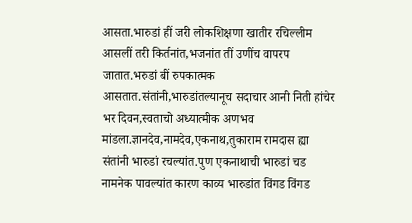आसता.भारुडां हीं जरी लोकशिक्षणा खातीर रचिल्लीम आसलीं तरी किर्तनांत,भजनांत तीं उणींच वापरप जातात.भरुडां बीं रुपकात्मक आसतात.संतांनी,भारुडांतल्यानूच सदाचार आनी निती हांचेर भर दिवन,स्वताचो अध्यात्मीक अणभव मांडला.ज्ञानदेव,नामदेव,एकनाथ,तुकाराम रामदास ह्या संतांनी भारुडां रचल्यांत.पुण एकनाथाची भारुडां चड नामनेक पावल्यांत कारण काव्य भारुडांत विंगड विंगड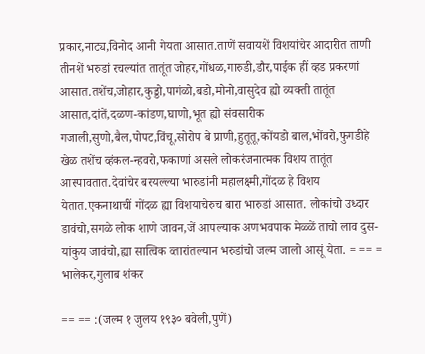प्रकार,नाट्य,विनोद आनी गेयता आसात.ताणें सवायशें विशयांचेर आदारीत ताणी तीनशें भरुडां रचल्यांत तातूंत जोहर,गोंधळ,गारुडी,डौर,पाईक हीं व्हड प्रकरणां आसात.तशेंच,जोहार,कुड्डो,पागंळो,बडो,मोनो,वासुदेव ह्यो व्यक्ती तातूंत आसात,दांतें,दळण-कांडण,घाणो,भूत ह्यो संवसारीक गजाली,सुणो,बैल,पोपट,विंचू,सोरोप बे प्राणी,हुतूतू,कोंयडो बाल,भोंवरो,फुगडीहे खेळ तशेंच व्हंकल-न्हवरो,फकाणां असले लोकरंजनात्मक विशय तातूंत आस्पावतात.देवांचेर बरयल्ल्या भारुडांनी महालक्ष्मी,गोंदळ हे विशय येतात.एकनाथाचीं गोंदळ ह्या विशयाचेरुच बारा भारुडां आसात. लोकांचो उध्दार डावंचो,सगळे लोक शाणे जावन,जें आपल्याक अणभवपाक मेळ्ळें ताचो लाव दुस-यांकुय जावंचो,ह्या सात्विक व्तारांतल्यान भरुडांचो जल्म जालो आसूं येता. = == = भालेकर,गुलाब शंकर

== == :(जल्म १ जुलय १९३० बवेली,पुणें)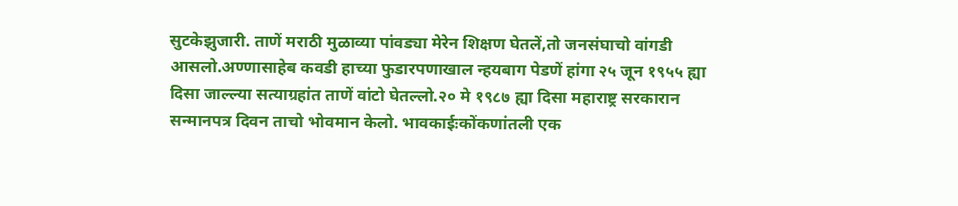सुटकेझुजारी. ताणें मराठी मुळाव्या पांवड्या मेरेन शिक्षण घेतलें,तो जनसंघाचो वांगडी आसलो.अण्णासाहेब कवडी हाच्या फुडारपणाखाल न्हयबाग पेडणें हांगा २५ जून १९५५ ह्या दिसा जाल्ल्या सत्याग्रहांत ताणें वांटो घेतल्लो.२० मे १९८७ ह्या दिसा महाराष्ट्र सरकारान सन्मानपत्र दिवन ताचो भोवमान केलो. भावकाईःकोंकणांतली एक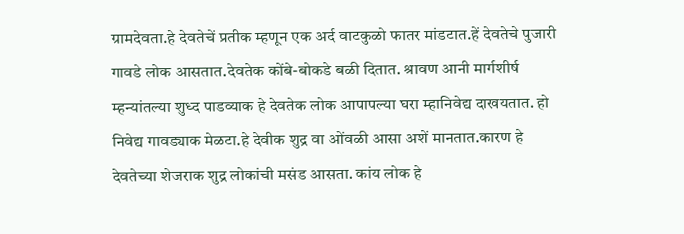ग्रामदेवता.हे देवतेचें प्रतीक म्हणून एक अर्द वाटकुळो फातर मांडटात.हें देवतेचे पुजारी गावडे लोक आसतात.देवतेक कोंबे-बोकडे बळी दितात. श्रावण आनी मार्गशीर्ष म्हन्यांतल्या शुध्द पाडव्याक हे देवतेक लोक आपापल्या घरा म्हानिवेद्य दाखयतात. हो निवेद्य गावड्याक मेळटा.हे देवीक शुद्र वा ओंवळी आसा अशें मानतात.कारण हे देवतेच्या शेजराक शुद्र लोकांची मसंड आसता. कांय लोक हे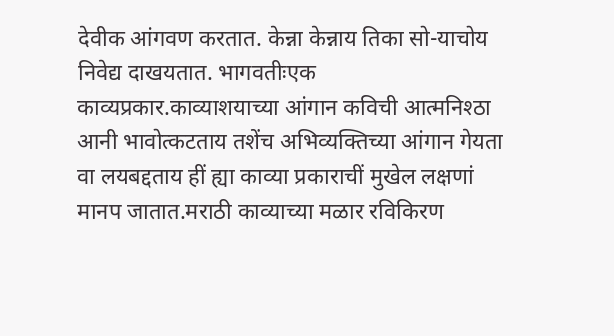देवीक आंगवण करतात. केन्ना केन्नाय तिका सो-याचोय निवेद्य दाखयतात. भागवतीःएक काव्यप्रकार.काव्याशयाच्या आंगान कविची आत्मनिश्ठा आनी भावोत्कटताय तशेंच अभिव्यक्तिच्या आंगान गेयता वा लयबद्दताय हीं ह्या काव्या प्रकाराचीं मुखेल लक्षणां मानप जातात.मराठी काव्याच्या मळार रविकिरण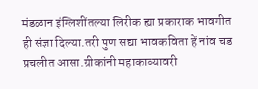मंडळान इंग्लिशींतल्या लिरीक ह्या प्रकाराक भावगीत ही संज्ञा दिल्या.तरी पुण सद्या भावकविता हें नांव चड प्रचलीत आसा.ग्रीकांनी महाकाव्यावरी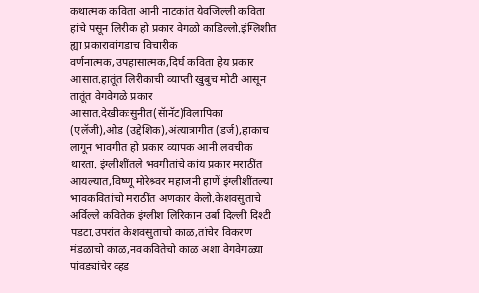कथात्मक कविता आनी नाटकांत येवजिल्ली कविता हांचे पसून लिरीक हो प्रकार वेगळो काडिल्लो.इंग्लिशीत ह्या प्रकारावांगडाच विचारीक वर्णनात्मक,उपहासात्मक,दिर्घ कविता हेय प्रकार आसात.हातूंत लिरीकाची व्याप्ती खुबुच मोटी आसून तातूंत वेगवेगळे प्रकार आसात.देखीकःसुनीत(सॅानॅट)विलापिका (एलॅजी),ओड (उद्देशिक),अंत्यात्रागीत (डर्ज),हाकाच लागून भावगीत हो प्रकार व्यापक आनी लवचीक थारता. इंग्लीशींतले भवगीतांचे कांय प्रकार मराठींत आयल्यात,विष्णू मोरेश्र्वर महाजनी हाणें इंग्लीशींतल्या भावकवितांचो मराठींत अणकार केलो.केशवसुताचे अर्विल्ले कवितेक इंग्लीश लिरिकान उर्बा दिल्ली दिश्टी पडटा.उपरांत केशवसुताचो काळ,तांचेर विकरण मंडळाचो काळ,नवकवितेचो काळ अशा वेगवेगळ्या पांवड्यांचेर व्हड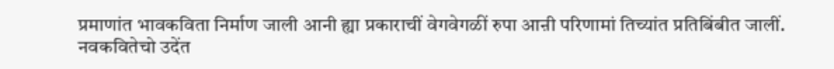प्रमाणांत भावकविता निर्माण जाली आनी ह्या प्रकाराचीं वेगवेगळीं रुपा आऩी परिणामां तिच्यांत प्रतिबिंबीत जालीं. नवकवितेचो उदेंत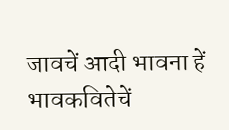जावचें आदी भावना हें भावकवितेचें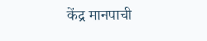केंद्र मानपाची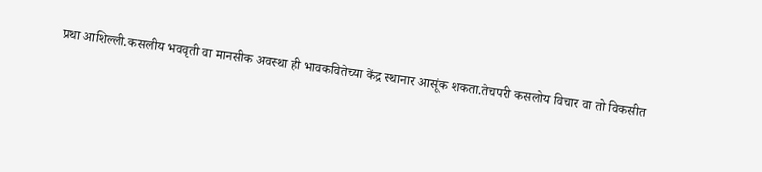प्रथा आशिल्ली.कसलीय भववृती वा मानसीक अवस्था ही भावकवितेच्या केंद्र स्थानार आसूंक शकता.तेचपरी कसलोय विचार वा तो विकसीत